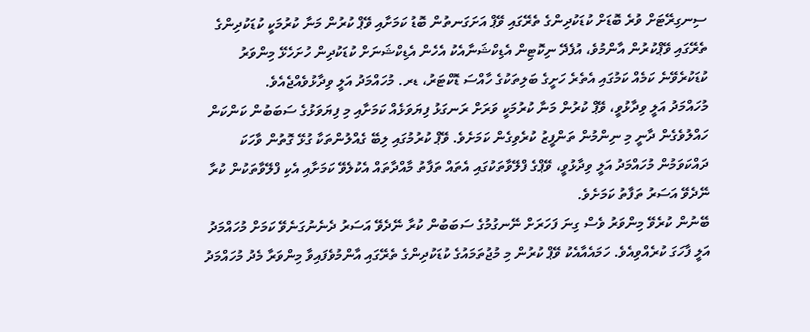ސިނގިރޭޓަށް ވުރެ ބޮޑަށް ކުޑަކުދިންގެ ތެރޭގައި ވޭޕް އަށަގަނތުން ބޮޑު ކަމަށާއި ވޭޕް ކުރުން މަނާ ކުރުމަކީ ކުޑަކުދިންގެ ތެރޭގައި ވޭޕްކުރުން އާންމުވެ، އުފެދޭ ނިކޮޓިން އެޑިކްޝަނާއެކު އެހެން އެޑިކްޝަނަށް ކުޑަކުދިން ހުށަހެޅޭ މިންވަރު ކުޑަކުރެވޭނެ ކަމެއް ކަމުގައި އެތެރެ ހަށީގެ ބަލިތަކުގެ ހާއްސަ ޑޮކްޓަރު، ޑރ. މުހައްމަދު އަލީ ވިދާޅުވެއްޖެއެވެ.
މުހައްމަދު އަލީ ވިދާޅުވީ، ވޭޕް ކުރުން މަނާ ކުރުމަކީ ވަރަށް ރަނގަޅު ފިޔަވަޅެއް ކަމަށާއި މި ފިޔަވަޅުގެ ސަބަބުން ކަންކަން ހައްލުވެގެން ދާނީ މި ނިންމުން ތަންފީޒު ކުރެވިގެން ކަމަށެވެ. ވޭޕް ކުރުމުގައި ލިބޭ ގެއްލުންތަކާ ގުޅޭ ގޮތުން ވާހަކަ ދައްކަވަމުން މުހައްމަދު އަލީ ވިދާޅުވީ، ވޭޕްގެ ފްލޭވާތަކުގައި އެތައް ތަފާތު މާއްދާތައް އެކުލެވޭ ކަމަށާއި އެކި ފްލޭވާތަކުން ކުރާ ނޭދެވޭ އަސަރު ތަފާތު ކަމަށެވެ.
ބޭނުން ކުރެވޭ މިންވަރު ވެސް ގިނަ ފަހަރަށް ނޭނގުމުގެ ސަބަބުން ކުރާ ނޭދެވޭ އަސަރު ދެނެނުގަނެވޭ ކަމަށް މުހައްމަދު އަލީ ފާހަގަ ކުރެއްވިއެވެ. ހަމައެއާއެކު ވޭޕް ކުރުން މި މުޖުތަމައުގެ ކުޑަކުދިންގެ ތެރޭގައި އާންމުވެފައިވާ މިންވަރާ މެދު މުހައްމަދު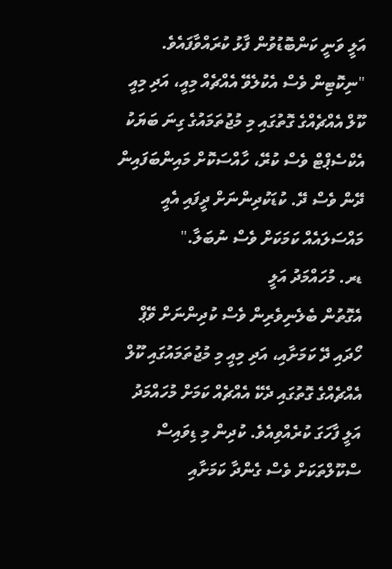އަލީ ވަނީ ކަންބޮޑުވުން ފާޅު ކުރައްވާފައެވެ.
"ނިކޮޓިން ވެސް އެކުލެވޭ އެއްޗެއް މިއީ، އަދި މިއީ ކޫލް އެއްޗެއްގެ ގޮތުގައި މި މުޖުތަމައުގެ ގިނަ ބަޔަކު އެކްސެޕްޓް ވެސް ކުރޭ، ހާއްސަކޮށް މައިންބަފައިން ދޭން ވެސް ދޭ. ކުޑަކުދިންނަށް ދީފައި އެއީ މައްސަލައެއް ކަމަކަށް ވެސް ނުބަލާ."
ޑރ. މުހައްމަދު އަލީ
އެގޮތުން ބެލެނިވެރިން ވެސް ކުދިންނަށް ވޭޕް ހޯދައި ދޭ ކަމަށާއި، އަދި މިއީ މި މުޖުތަމައުގައި ކޫލް އެއްޗެއްގެ ގޮތުގައި ދެކޭ އެއްޗެއް ކަމަށް މުހައްމަދު އަލީ ފާހަގަ ކުރެއްވިއެވެ. ކުދިން މި ޑިވައިސް ސްކޫލްތަކަށް ވެސް ގެންދާ ކަމަށާއި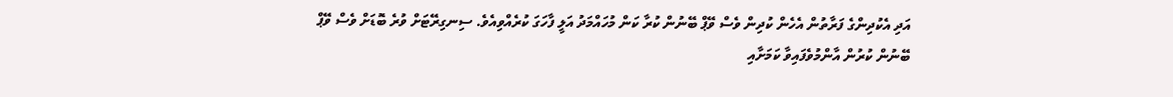އަދި އެކުދިންގެ ފަރާތުން އެހެން ކުދިން ވެސް ވޭޕް ބޭނުން ކުރާ ކަން މުހައްމަދު އަލީ ފާހަގަ ކުރެއްވިއެވެ. ސިނގިރޭޓަށް ވުރެ ބޮޑަށް ވެސް ވޭޕް ބޭނުން ކުރުން އާންމުވެފައިވާ ކަމަށާއި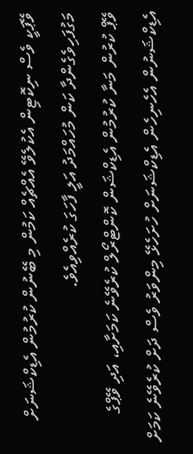ވޭޕަކީ ވެސް ނިކޮޓިން އެކުލެވޭ އެއްޗެއް ކަމުން މި ބޭނުން ކުރުމުން އެޑިކްޝަނަށް މަގުފަހިވެގެންދާ ކަން މުހައްމަދު އަލީ ފާހަގަ ކުރެއްވިއެވެ.
ވޭޕް ކުރުން މަނާ ކުރުމުން އެޑިކްޝަން ކޮންޓްރޯލް ކުރެވޭނެ ކަމަށާއި، އަދި ވޭޕްގެ އެޑިކްޝަނުން އެހެނިހެން އެޑިކްޝަނަށް ހުށަހެޅޭ މިންވަރު ވެސް ދަށް ކުރެވޭނެ ކަމަށް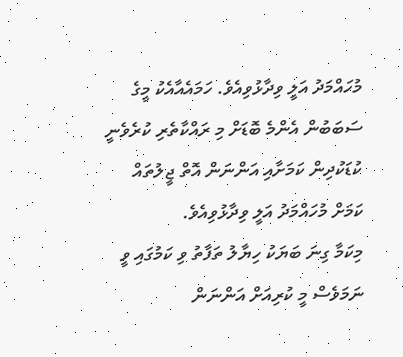މުހައްމަދު އަލީ ވިދާޅުވިއެވެ. ހަމައެއާއެކު މީގެ ސަބަބުން އެންމެ ބޮޑަށް މި ރައްކާތެރި ކުރެވެނީ ކުޑަކުދިން ކަމަށާއި އަންނަން އޮތް ޖީލުތައް ކަމަށް މުހައްމަދު އަލީ ވިދާޅުވިއެވެ.
މިކަމާ ގިނަ ބަޔަކު ހިޔާލު ތަފާތު ވި ކަމުގައި ވީ ނަމަވެސް މީ ކުރިއަށް އަންނަން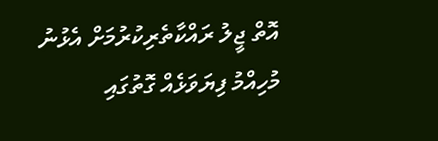އޮތް ޖީލު ރައްކާތެރިކުރުމަށް އެޅުނު މުހިއްމު ފިޔަވަޅެއް ގޮތުގައި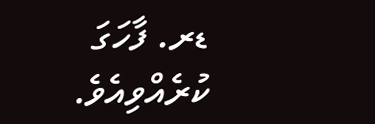ޑރ. ފާހަގަ ކުރެއްވިއެވެ.